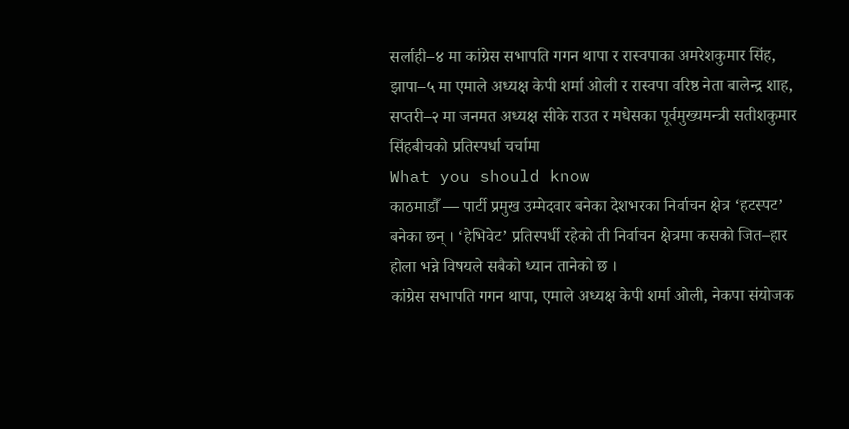सर्लाही–४ मा कांग्रेस सभापति गगन थापा र रास्वपाका अमरेशकुमार सिंह, झापा–५ मा एमाले अध्यक्ष केपी शर्मा ओली र रास्वपा वरिष्ठ नेता बालेन्द्र शाह, सप्तरी–२ मा जनमत अध्यक्ष सीके राउत र मधेसका पूर्वमुख्यमन्त्री सतीशकुमार सिंहबीचको प्रतिस्पर्धा चर्चामा
What you should know
काठमाडौँ — पार्टी प्रमुख उम्मेदवार बनेका देशभरका निर्वाचन क्षेत्र ‘हटस्पट’ बनेका छन् । ‘हेभिवेट’ प्रतिस्पर्धी रहेको ती निर्वाचन क्षेत्रमा कसको जित–हार होला भन्ने विषयले सबैको ध्यान तानेको छ ।
कांग्रेस सभापति गगन थापा, एमाले अध्यक्ष केपी शर्मा ओली, नेकपा संयोजक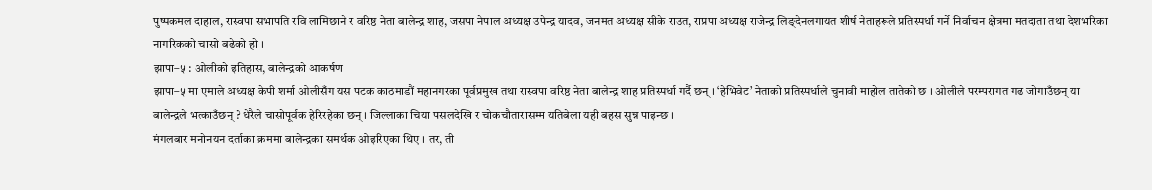पुष्पकमल दाहाल, रास्वपा सभापति रवि लामिछाने र वरिष्ठ नेता बालेन्द्र शाह, जसपा नेपाल अध्यक्ष उपेन्द्र यादव, जनमत अध्यक्ष सीके राउत, राप्रपा अध्यक्ष राजेन्द्र लिङ्देनलगायत शीर्ष नेताहरूले प्रतिस्पर्धा गर्ने निर्वाचन क्षेत्रमा मतदाता तथा देशभरिका नागरिकको चासो बढेको हो ।
झापा–५ : ओलीको इतिहास, बालेन्द्रको आकर्षण
झापा–५ मा एमाले अध्यक्ष केपी शर्मा ओलीसँग यस पटक काठमाडौं महानगरका पूर्वप्रमुख तथा रास्वपा वरिष्ठ नेता बालेन्द्र शाह प्रतिस्पर्धा गर्दै छन् । ‘हेभिवेट’ नेताको प्रतिस्पर्धाले चुनावी माहोल तातेको छ । ओलीले परम्परागत गढ जोगाउँछन् या बालेन्द्रले भत्काउँछन् ? धेरैले चासोपूर्वक हेरिरहेका छन् । जिल्लाका चिया पसलदेखि र चोकचौतारासम्म यतिबेला यही बहस सुन्न पाइन्छ ।
मंगलबार मनोनयन दर्ताका क्रममा बालेन्द्रका समर्थक ओइरिएका थिए । तर, ती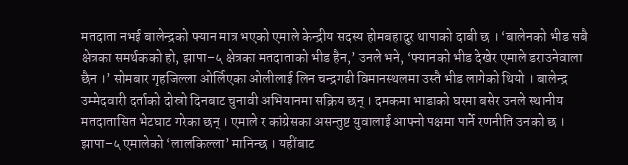मतदाता नभई बालेन्द्रको फ्यान मात्र भएको एमाले केन्द्रीय सदस्य होमबहादुर थापाको दाबी छ । ‘बालेनको भीड सबै क्षेत्रका समर्थकको हो, झापा–५ क्षेत्रका मतदाताको भीड हैन,’ उनले भने, ‘फ्यानको भीड देखेर एमाले डराउनेवाला छैन ।’ सोमबार गृहजिल्ला ओर्लिएका ओलीलाई लिन चन्द्रगढी विमानस्थलमा उस्तै भीड लागेको थियो । बालेन्द्र उम्मेदवारी दर्ताको दोस्रो दिनबाट चुनावी अभियानमा सक्रिय छन् । दमकमा भाडाको घरमा बसेर उनले स्थानीय मतदातासित भेटघाट गरेका छन् । एमाले र कांग्रेसका असन्तुष्ट युवालाई आफ्नो पक्षमा पार्ने रणनीति उनको छ ।
झापा–५ एमालेको ‘लालकिल्ला’ मानिन्छ । यहींबाट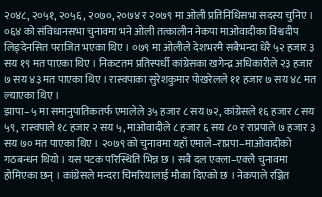२०४८, २०५१, २०५६, २०७०, २०७४ र २०७९ मा ओली प्रतिनिधिसभा सदस्य चुनिए । ०६४ को संविधानसभा चुनावमा भने ओली तत्कालीन नेकपा माओवादीका विश्वदीप लिङ्देनसित पराजित भएका थिए । ०७९ मा ओलीले देशभरमै सबैभन्दा धेरै ५२ हजार ३ सय १९ मत पाएका थिए । निकटतम प्रतिस्पर्धी कांग्रेसका खगेन्द्र अधिकारीले २३ हजार ७ सय ४३ मत पाएका थिए । रास्वपाका सुरेशकुमार पोखरेलले ११ हजार ७ सय ४८ मत ल्याएका थिए ।
झापा–५ मा समानुपातिकतर्फ एमालेले ३५ हजार ८ सय ७२, कांग्रेसले १६ हजार ८ सय ५९, रास्वपाले १८ हजार २ सय ५, माओवादीले ८ हजार ६ सय ८० र राप्रपाले ७ हजार ३ सय ७० मत पाएका थिए । २०७९ को चुनावमा यहाँ एमाले–राप्रपा–माओवादीको गठबन्धन थियो । यस पटक परिस्थिति भिन्न छ । सबै दल एक्ला–एक्लै चुनावमा होमिएका छन् । कांग्रेसले मन्दरा चिमरियालाई मौका दिएको छ । नेकपाले रञ्जित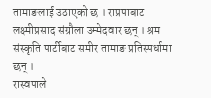तामाङलाई उठाएको छ । राप्रपाबाट लक्ष्मीप्रसाद संग्रौला उम्मेदवार छन् । श्रम संस्कृति पार्टीबाट समीर तामाङ प्रतिस्पर्धामा छन् ।
रास्वपाले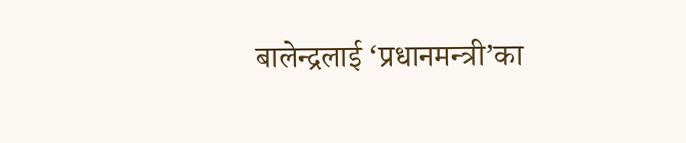बालेन्द्रलाई ‘प्रधानमन्त्री’का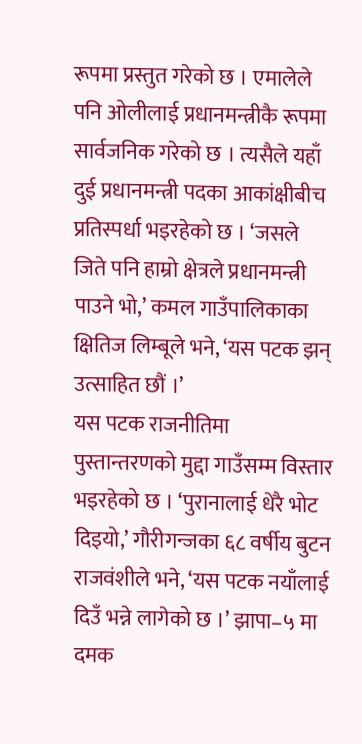रूपमा प्रस्तुत गरेको छ । एमालेले पनि ओलीलाई प्रधानमन्त्रीकै रूपमा सार्वजनिक गरेको छ । त्यसैले यहाँ दुई प्रधानमन्त्री पदका आकांक्षीबीच प्रतिस्पर्धा भइरहेको छ । ‘जसले जिते पनि हाम्रो क्षेत्रले प्रधानमन्त्री पाउने भो,’ कमल गाउँपालिकाका क्षितिज लिम्बूले भने, ‘यस पटक झन् उत्साहित छौं ।’
यस पटक राजनीतिमा पुस्तान्तरणको मुद्दा गाउँसम्म विस्तार भइरहेको छ । ‘पुरानालाई धेरै भोट दिइयो,’ गौरीगन्जका ६८ वर्षीय बुटन राजवंशीले भने, ‘यस पटक नयाँलाई दिउँ भन्ने लागेको छ ।’ झापा–५ मा दमक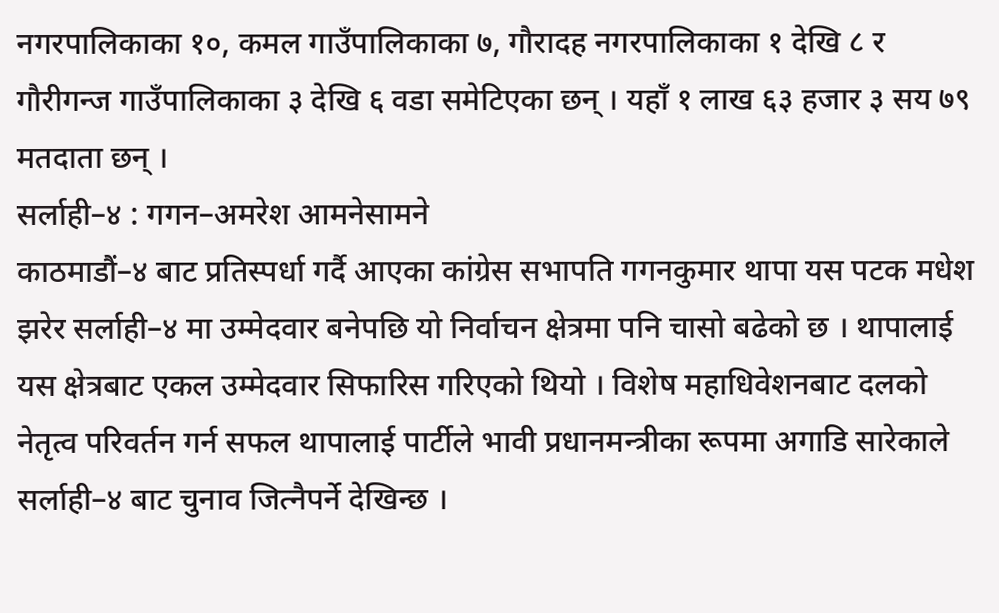नगरपालिकाका १०, कमल गाउँपालिकाका ७, गौरादह नगरपालिकाका १ देखि ८ र गौरीगन्ज गाउँपालिकाका ३ देखि ६ वडा समेटिएका छन् । यहाँ १ लाख ६३ हजार ३ सय ७९ मतदाता छन् ।
सर्लाही–४ : गगन–अमरेश आमनेसामने
काठमाडौं–४ बाट प्रतिस्पर्धा गर्दै आएका कांग्रेस सभापति गगनकुमार थापा यस पटक मधेश झरेर सर्लाही–४ मा उम्मेदवार बनेपछि यो निर्वाचन क्षेत्रमा पनि चासो बढेको छ । थापालाई यस क्षेत्रबाट एकल उम्मेदवार सिफारिस गरिएको थियो । विशेष महाधिवेशनबाट दलको नेतृत्व परिवर्तन गर्न सफल थापालाई पार्टीले भावी प्रधानमन्त्रीका रूपमा अगाडि सारेकाले सर्लाही–४ बाट चुनाव जित्नैपर्ने देखिन्छ ।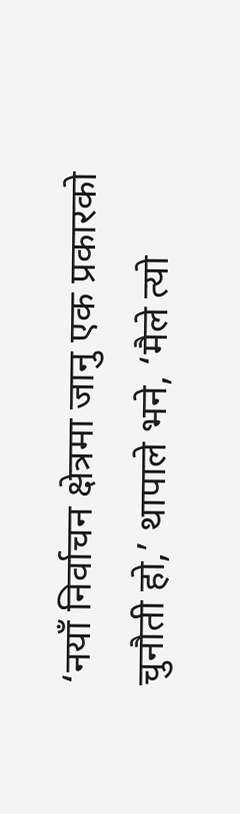‘नयाँ निर्वाचन क्षेत्रमा जानु एक प्रकारको चुनौती हो,’ थापाले भने, ‘मैले त्यो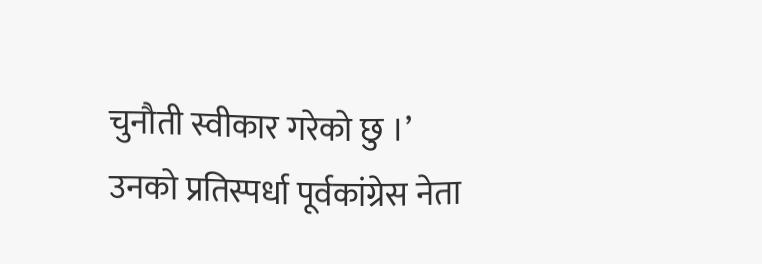चुनौती स्वीकार गरेको छु ।’
उनको प्रतिस्पर्धा पूर्वकांग्रेस नेता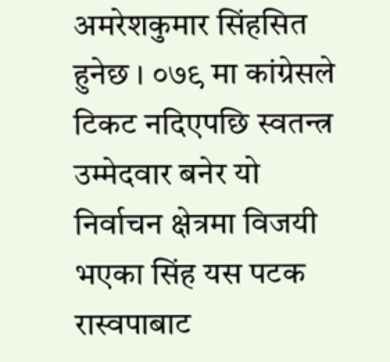अमरेशकुमार सिंहसित हुनेछ । ०७९ मा कांग्रेसले टिकट नदिएपछि स्वतन्त्र उम्मेदवार बनेर यो निर्वाचन क्षेत्रमा विजयी भएका सिंह यस पटक रास्वपाबाट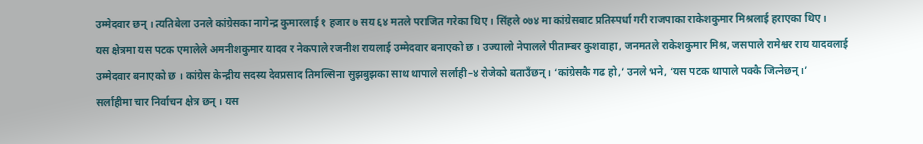उम्मेदवार छन् । त्यतिबेला उनले कांग्रेसका नागेन्द्र कुमारलाई १ हजार ७ सय ६४ मतले पराजित गरेका थिए । सिंहले ०७४ मा कांग्रेसबाट प्रतिस्पर्धा गरी राजपाका राकेशकुमार मिश्रलाई हराएका थिए ।
यस क्षेत्रमा यस पटक एमालेले अमनीशकुमार यादव र नेकपाले रजनीश रायलाई उम्मेदवार बनाएको छ । उज्यालो नेपालले पीताम्बर कुशवाहा, जनमतले राकेशकुमार मिश्र, जसपाले रामेश्वर राय यादवलाई उम्मेदवार बनाएको छ । कांग्रेस केन्द्रीय सदस्य देवप्रसाद तिमल्सिना सुझबुझका साथ थापाले सर्लाही–४ रोजेको बताउँछन् । ‘कांग्रेसकै गढ हो,’ उनले भने, ‘यस पटक थापाले पक्कै जित्नेछन् ।’
सर्लाहीमा चार निर्वाचन क्षेत्र छन् । यस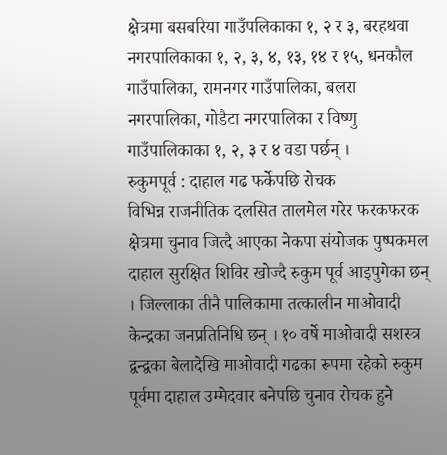क्षेत्रमा बसबरिया गाउँपलिकाका १, २ र ३, बरहथवा नगरपालिकाका १, २, ३, ४, १३, १४ र १५, धनकौल गाउँपालिका, रामनगर गाउँपालिका, बलरा नगरपालिका, गोडैटा नगरपालिका र विष्णु गाउँपालिकाका १, २, ३ र ४ वडा पर्छन् ।
रुकुमपूर्व : दाहाल गढ फर्केपछि रोचक
विभिन्न राजनीतिक दलसित तालमेल गरेर फरकफरक क्षेत्रमा चुनाव जित्दै आएका नेकपा संयोजक पुष्पकमल दाहाल सुरक्षित शिविर खोज्दै रुकुम पूर्व आइपुगेका छन् । जिल्लाका तीनै पालिकामा तत्कालीन माओवादी केन्द्रका जनप्रतिनिधि छन् । १० वर्षे माओवादी सशस्त्र द्वन्द्वका बेलादेखि माओवादी गढका रूपमा रहेको रुकुम पूर्वमा दाहाल उम्मेदवार बनेपछि चुनाव रोचक हुने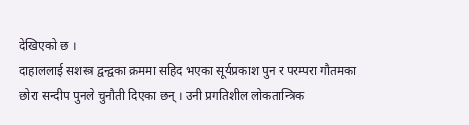देखिएको छ ।
दाहाललाई सशस्त्र द्वन्द्वका क्रममा सहिद भएका सूर्यप्रकाश पुन र परम्परा गौतमका छोरा सन्दीप पुनले चुनौती दिएका छन् । उनी प्रगतिशील लोकतान्त्रिक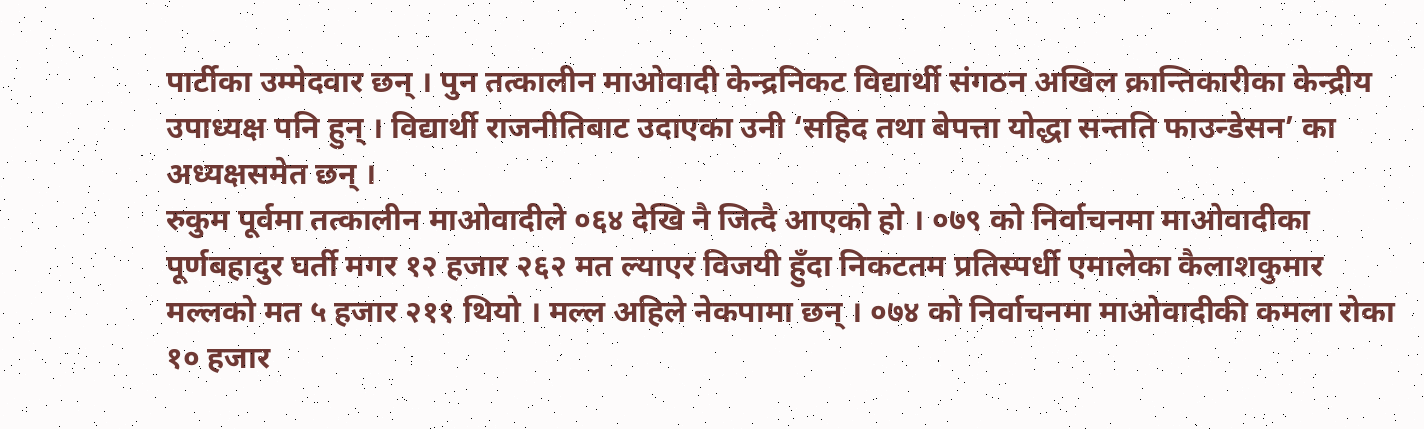पार्टीका उम्मेदवार छन् । पुन तत्कालीन माओवादी केन्द्रनिकट विद्यार्थी संगठन अखिल क्रान्तिकारीका केन्द्रीय उपाध्यक्ष पनि हुन् । विद्यार्थी राजनीतिबाट उदाएका उनी ‘सहिद तथा बेपत्ता योद्धा सन्तति फाउन्डेसन’ का अध्यक्षसमेत छन् ।
रुकुम पूर्वमा तत्कालीन माओवादीले ०६४ देखि नै जित्दै आएको हो । ०७९ को निर्वाचनमा माओवादीका पूर्णबहादुर घर्ती मगर १२ हजार २६२ मत ल्याएर विजयी हुँदा निकटतम प्रतिस्पर्धी एमालेका कैलाशकुमार मल्लको मत ५ हजार २११ थियो । मल्ल अहिले नेकपामा छन् । ०७४ को निर्वाचनमा माओवादीकी कमला रोका १० हजार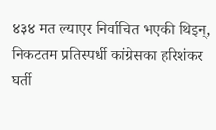४३४ मत ल्याएर निर्वाचित भएकी थिइन्, निकटतम प्रतिस्पर्धी कांग्रेसका हरिशंकर घर्ती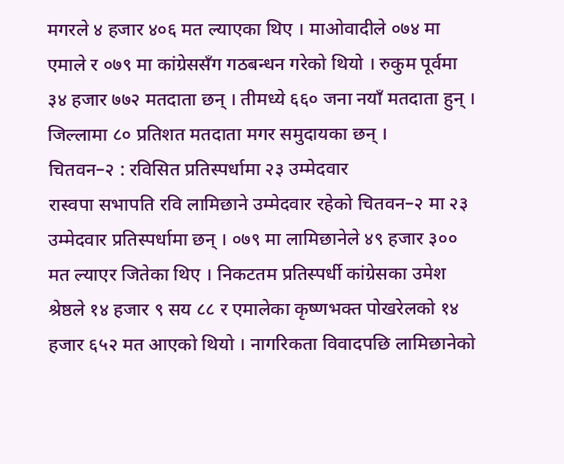मगरले ४ हजार ४०६ मत ल्याएका थिए । माओवादीले ०७४ मा एमाले र ०७९ मा कांग्रेससँग गठबन्धन गरेको थियो । रुकुम पूर्वमा ३४ हजार ७७२ मतदाता छन् । तीमध्ये ६६० जना नयाँ मतदाता हुन् । जिल्लामा ८० प्रतिशत मतदाता मगर समुदायका छन् ।
चितवन–२ : रविसित प्रतिस्पर्धामा २३ उम्मेदवार
रास्वपा सभापति रवि लामिछाने उम्मेदवार रहेको चितवन–२ मा २३ उम्मेदवार प्रतिस्पर्धामा छन् । ०७९ मा लामिछानेले ४९ हजार ३०० मत ल्याएर जितेका थिए । निकटतम प्रतिस्पर्धी कांग्रेसका उमेश श्रेष्ठले १४ हजार ९ सय ८८ र एमालेका कृष्णभक्त पोखरेलको १४ हजार ६५२ मत आएको थियो । नागरिकता विवादपछि लामिछानेको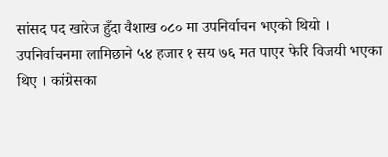सांसद पद खारेज हुँदा वैशाख ०८० मा उपनिर्वाचन भएको थियो ।
उपनिर्वाचनमा लामिछाने ५४ हजार १ सय ७६ मत पाएर फेरि विजयी भएका थिए । कांग्रेसका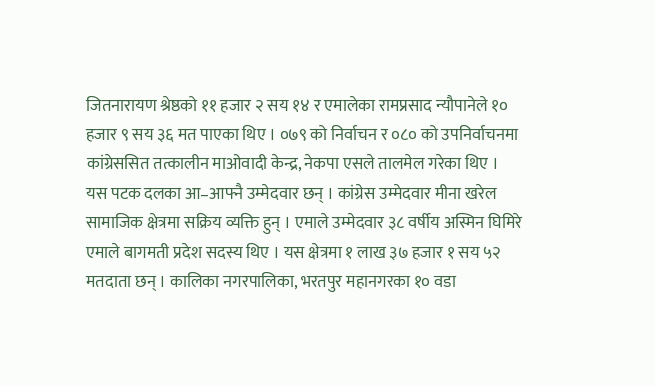जितनारायण श्रेष्ठको ११ हजार २ सय १४ र एमालेका रामप्रसाद न्यौपानेले १० हजार ९ सय ३६ मत पाएका थिए । ०७९ को निर्वाचन र ०८० को उपनिर्वाचनमा कांग्रेससित तत्कालीन माओवादी केन्द्र, नेकपा एसले तालमेल गरेका थिए ।
यस पटक दलका आ–आफ्नै उम्मेदवार छन् । कांग्रेस उम्मेदवार मीना खरेल सामाजिक क्षेत्रमा सक्रिय व्यक्ति हुन् । एमाले उम्मेदवार ३८ वर्षीय अस्मिन घिमिरे एमाले बागमती प्रदेश सदस्य थिए । यस क्षेत्रमा १ लाख ३७ हजार १ सय ५२ मतदाता छन् । कालिका नगरपालिका, भरतपुर महानगरका १० वडा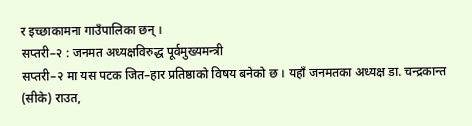र इच्छाकामना गाउँपालिका छन् ।
सप्तरी–२ : जनमत अध्यक्षविरुद्ध पूर्वमुख्यमन्त्री
सप्तरी–२ मा यस पटक जित–हार प्रतिष्ठाको विषय बनेको छ । यहाँ जनमतका अध्यक्ष डा. चन्द्रकान्त (सीके) राउत,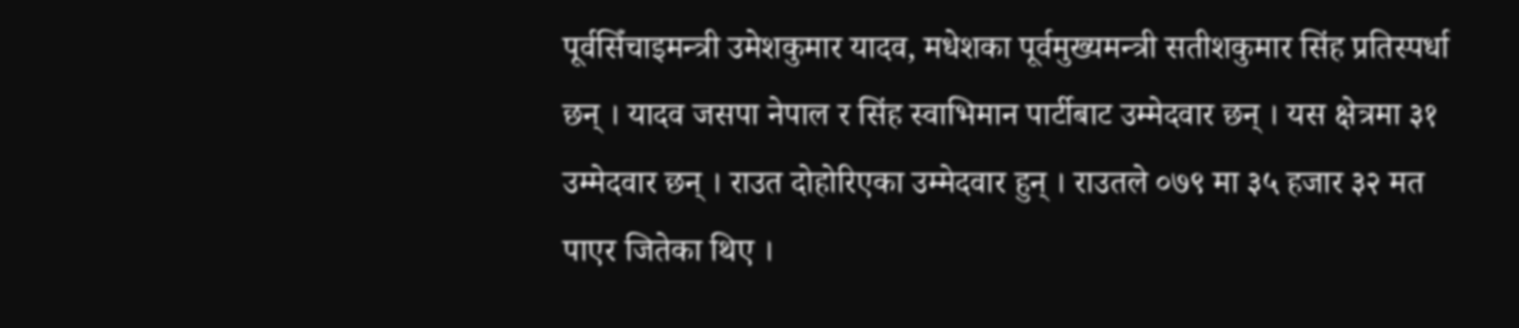पूर्वसिँचाइमन्त्री उमेशकुमार यादव, मधेशका पूर्वमुख्यमन्त्री सतीशकुमार सिंह प्रतिस्पर्धा छन् । यादव जसपा नेपाल र सिंह स्वाभिमान पार्टीबाट उम्मेदवार छन् । यस क्षेत्रमा ३१ उम्मेदवार छन् । राउत दोहोरिएका उम्मेदवार हुन् । राउतले ०७९ मा ३५ हजार ३२ मत पाएर जितेका थिए ।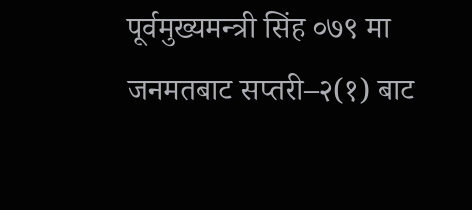पूर्वमुख्यमन्त्री सिंह ०७९ मा जनमतबाट सप्तरी–२(१) बाट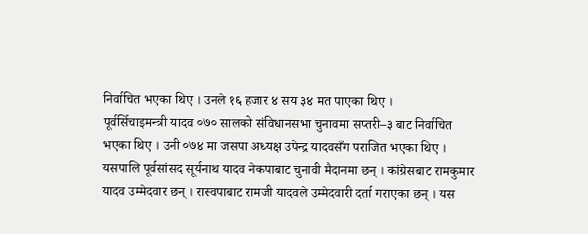निर्वाचित भएका थिए । उनले १६ हजार ४ सय ३४ मत पाएका थिए ।
पूर्वसिँचाइमन्त्री यादव ०७० सालको संविधानसभा चुनावमा सप्तरी–३ बाट निर्वाचित भएका थिए । उनी ०७४ मा जसपा अध्यक्ष उपेन्द्र यादवसँग पराजित भएका थिए । यसपालि पूर्वसांसद सूर्यनाथ यादव नेकपाबाट चुनावी मैदानमा छन् । कांग्रेसबाट रामकुमार यादव उम्मेदवार छन् । रास्वपाबाट रामजी यादवले उम्मेदवारी दर्ता गराएका छन् । यस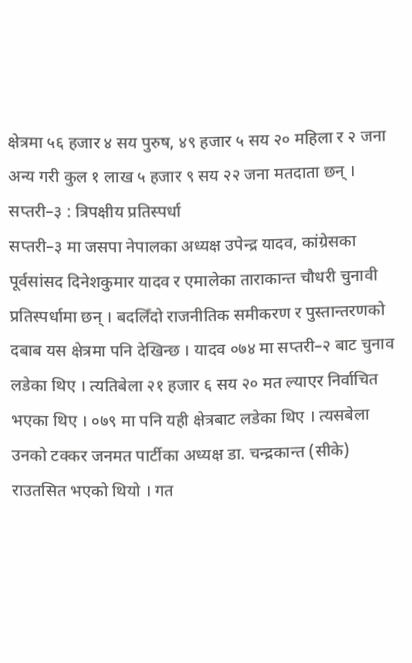क्षेत्रमा ५६ हजार ४ सय पुरुष, ४९ हजार ५ सय २० महिला र २ जना अन्य गरी कुल १ लाख ५ हजार ९ सय २२ जना मतदाता छन् ।
सप्तरी–३ : त्रिपक्षीय प्रतिस्पर्धा
सप्तरी–३ मा जसपा नेपालका अध्यक्ष उपेन्द्र यादव, कांग्रेसका पूर्वसांसद दिनेशकुमार यादव र एमालेका ताराकान्त चौधरी चुनावी प्रतिस्पर्धामा छन् । बदलिँदो राजनीतिक समीकरण र पुस्तान्तरणको दबाब यस क्षेत्रमा पनि देखिन्छ । यादव ०७४ मा सप्तरी–२ बाट चुनाव लडेका थिए । त्यतिबेला २१ हजार ६ सय २० मत ल्याएर निर्वाचित भएका थिए । ०७९ मा पनि यही क्षेत्रबाट लडेका थिए । त्यसबेला उनको टक्कर जनमत पार्टीका अध्यक्ष डा. चन्द्रकान्त (सीके) राउतसित भएको थियो । गत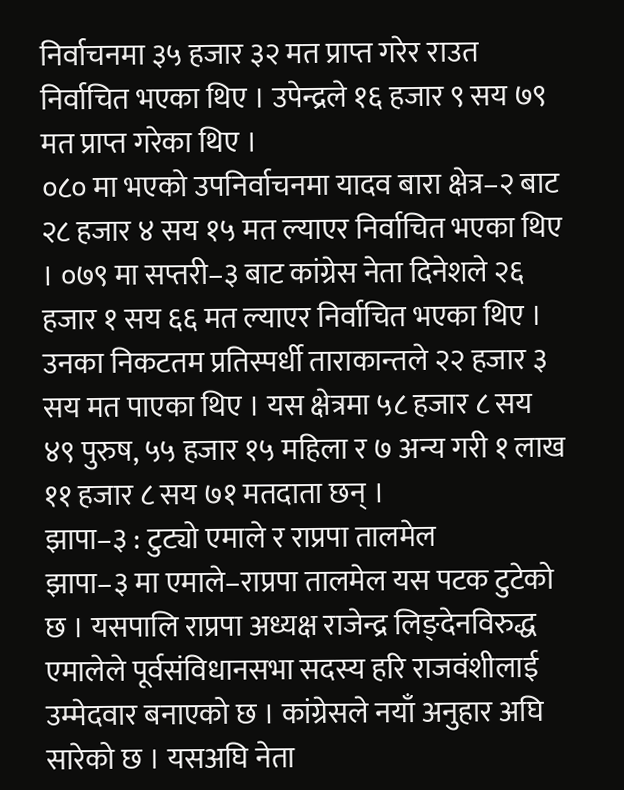निर्वाचनमा ३५ हजार ३२ मत प्राप्त गरेर राउत निर्वाचित भएका थिए । उपेन्द्रले १६ हजार ९ सय ७९ मत प्राप्त गरेका थिए ।
०८० मा भएको उपनिर्वाचनमा यादव बारा क्षेत्र–२ बाट २८ हजार ४ सय १५ मत ल्याएर निर्वाचित भएका थिए । ०७९ मा सप्तरी–३ बाट कांग्रेस नेता दिनेशले २६ हजार १ सय ६६ मत ल्याएर निर्वाचित भएका थिए । उनका निकटतम प्रतिस्पर्धी ताराकान्तले २२ हजार ३ सय मत पाएका थिए । यस क्षेत्रमा ५८ हजार ८ सय ४९ पुरुष, ५५ हजार १५ महिला र ७ अन्य गरी १ लाख ११ हजार ८ सय ७१ मतदाता छन् ।
झापा–३ : टुट्यो एमाले र राप्रपा तालमेल
झापा–३ मा एमाले–राप्रपा तालमेल यस पटक टुटेको छ । यसपालि राप्रपा अध्यक्ष राजेन्द्र लिङ्देनविरुद्ध एमालेले पूर्वसंविधानसभा सदस्य हरि राजवंशीलाई उम्मेदवार बनाएको छ । कांग्रेसले नयाँ अनुहार अघि सारेको छ । यसअघि नेता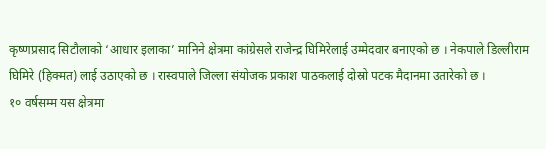कृष्णप्रसाद सिटौलाको ‘आधार इलाका’ मानिने क्षेत्रमा कांग्रेसले राजेन्द्र घिमिरेलाई उम्मेदवार बनाएको छ । नेकपाले डिल्लीराम घिमिरे (हिक्मत) लाई उठाएको छ । रास्वपाले जिल्ला संयोजक प्रकाश पाठकलाई दोस्रो पटक मैदानमा उतारेको छ ।
१० वर्षसम्म यस क्षेत्रमा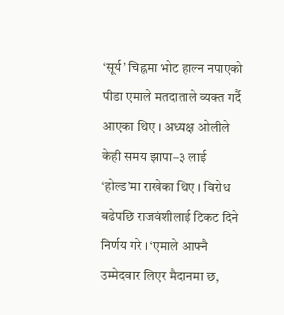‘सूर्य’ चिह्नमा भोट हाल्न नपाएको पीडा एमाले मतदाताले व्यक्त गर्दै आएका थिए । अध्यक्ष ओलीले केही समय झापा–३ लाई ‘होल्ड’मा राखेका थिए । विरोध बढेपछि राजवंशीलाई टिकट दिने निर्णय गरे । ‘एमाले आफ्नै उम्मेदवार लिएर मैदानमा छ,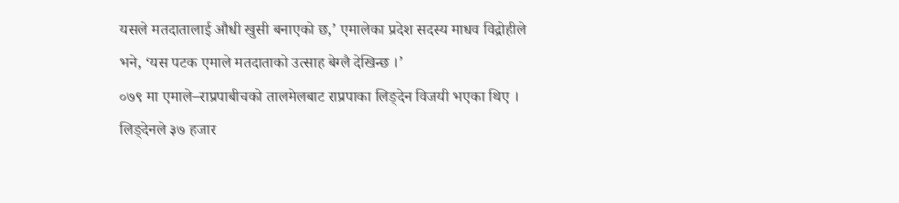यसले मतदातालाई औधी खुसी बनाएको छ,’ एमालेका प्रदेश सदस्य माधव विद्रोहीले भने, ‘यस पटक एमाले मतदाताको उत्साह बेग्लै देखिन्छ ।’
०७९ मा एमाले–राप्रपाबीचको तालमेलबाट राप्रपाका लिङ्देन विजयी भएका थिए । लिङ्देनले ३७ हजार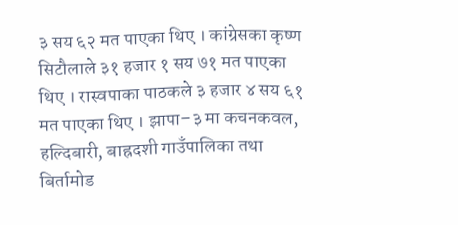३ सय ६२ मत पाएका थिए । कांग्रेसका कृष्ण सिटौलाले ३१ हजार १ सय ७१ मत पाएका थिए । रास्वपाका पाठकले ३ हजार ४ सय ६१ मत पाएका थिए । झापा–३ मा कचनकवल, हल्दिबारी, बाह्रदशी गाउँपालिका तथा बिर्तामोड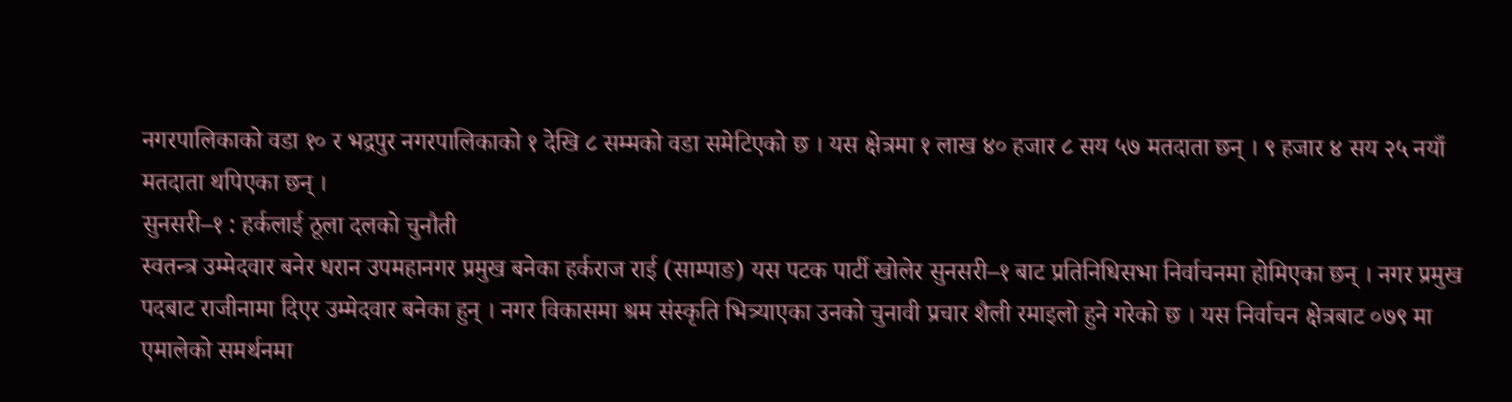नगरपालिकाको वडा १० र भद्रपुर नगरपालिकाको १ देखि ८ सम्मको वडा समेटिएको छ । यस क्षेत्रमा १ लाख ४० हजार ८ सय ५७ मतदाता छन् । ९ हजार ४ सय २५ नयाँ मतदाता थपिएका छन् ।
सुनसरी–१ : हर्कलाई ठूला दलको चुनौती
स्वतन्त्र उम्मेदवार बनेर धरान उपमहानगर प्रमुख बनेका हर्कराज राई (साम्पाङ) यस पटक पार्टी खोलेर सुनसरी–१ बाट प्रतिनिधिसभा निर्वाचनमा होमिएका छन् । नगर प्रमुख पदबाट राजीनामा दिएर उम्मेदवार बनेका हुन् । नगर विकासमा श्रम संस्कृति भित्र्याएका उनको चुनावी प्रचार शैली रमाइलो हुने गरेको छ । यस निर्वाचन क्षेत्रबाट ०७९ मा एमालेको समर्थनमा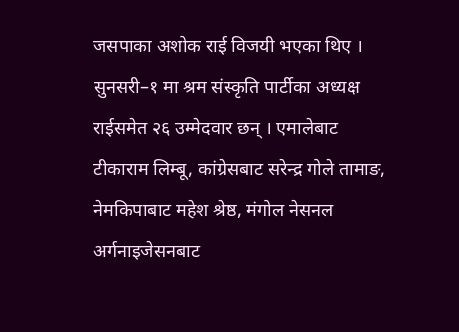जसपाका अशोक राई विजयी भएका थिए ।
सुनसरी–१ मा श्रम संस्कृति पार्टीका अध्यक्ष राईसमेत २६ उम्मेदवार छन् । एमालेबाट टीकाराम लिम्बू, कांग्रेसबाट सरेन्द्र गोले तामाङ, नेमकिपाबाट महेश श्रेष्ठ, मंगोल नेसनल अर्गनाइजेसनबाट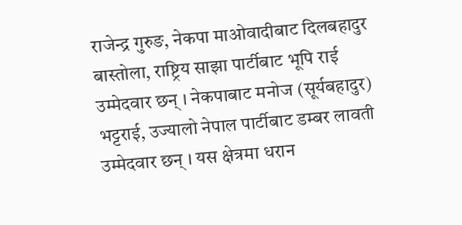राजेन्द्र गुरुङ, नेकपा माओवादीबाट दिलबहादुर बास्तोला, राष्ट्रिय साझा पार्टीबाट भूपि राई उम्मेदवार छन् । नेकपाबाट मनोज (सूर्यबहादुर) भट्टराई, उज्यालो नेपाल पार्टीबाट डम्बर लावती उम्मेदवार छन् । यस क्षेत्रमा धरान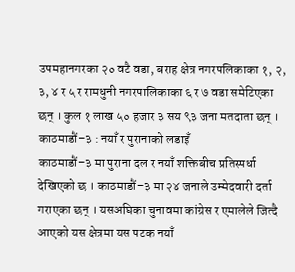उपमहानगरका २० वटै वडा, बराह क्षेत्र नगरपलिकाका १, २, ३, ४ र ५ र रामधुनी नगरपालिकाका ६ र ७ वडा समेटिएका छन् । कुल १ लाख ५० हजार ३ सय ९३ जना मतदाता छन् ।
काठमाडौं–३ : नयाँ र पुरानाको लडाइँ
काठमाडौं–३ मा पुराना दल र नयाँ शक्तिबीच प्रतिस्पर्धा देखिएको छ । काठमाडौं–३ मा २४ जनाले उम्मेदवारी दर्ता गराएका छन् । यसअघिका चुनावमा कांग्रेस र एमालेले जित्दै आएको यस क्षेत्रमा यस पटक नयाँ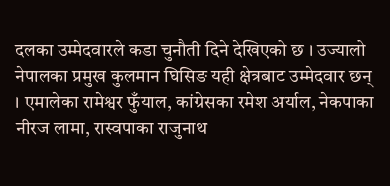दलका उम्मेदवारले कडा चुनौती दिने देखिएको छ । उज्यालो नेपालका प्रमुख कुलमान घिसिङ यही क्षेत्रबाट उम्मेदवार छन् । एमालेका रामेश्वर फुँयाल, कांग्रेसका रमेश अर्याल, नेकपाका नीरज लामा, रास्वपाका राजुनाथ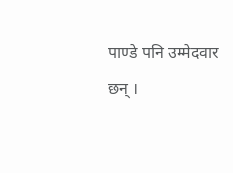पाण्डे पनि उम्मेदवार छन् ।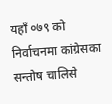यहाँ ०७९ को निर्वाचनमा कांग्रेसका सन्तोष चालिसे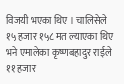विजयी भएका थिए । चालिसेले १५ हजार १५८ मत ल्याएका थिए भने एमालेका कृष्णबहादुर राईले ११ हजार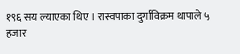१९६ सय ल्याएका थिए । रास्वपाका दुर्गाविक्रम थापाले ५ हजार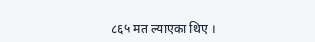८६५ मत ल्याएका थिए ।